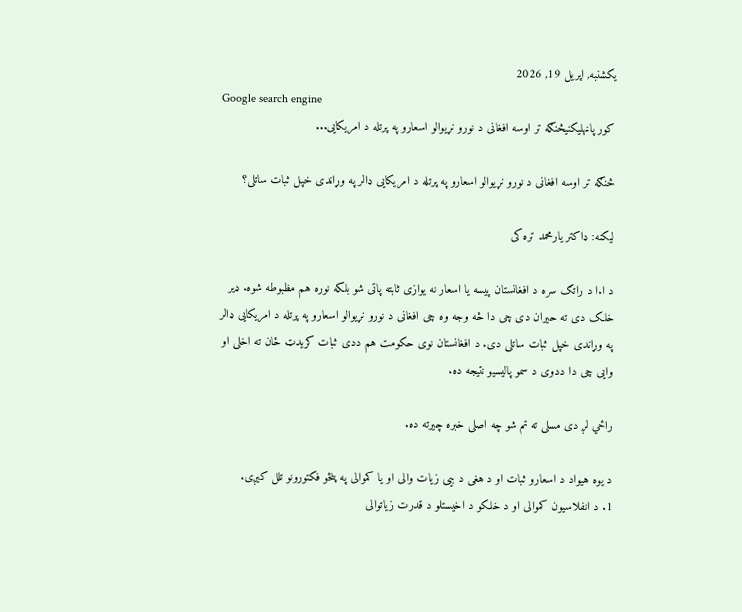یکشنبه, اپریل 19, 2026
Google search engine
کور پاڼهليکنيڅنګه تر اوسه افغانی د نورو نړیوالو اسعارو په پرتله د امریکایی...

څنګه تر اوسه افغانی د نورو نړیوالو اسعارو په پرتله د امریکایی ډالر په وړاندی خپل ثبات ساتلی؟

لیکنه: ډاکتر یارمحمد تره کی

د ا.ا د راتګ سره د افغانستان پیسه یا اسعار نه یوازی ثابته پاتی شو بلکه نوره هم مظبوطه شوه. ډیر خلک دی ته حیران دی چی دا څه وجه وه چی افغانی د نورو نړیوالو اسعارو په پرتله د امریکایی ډالر په وړاندی خپل ثبات ساتلی دی. د افغانستان نوی حکومت هم ددی ثبات کریدټ ځان ته اخلی او وایی چی دا ددوی د سمو پالیسیو نتیجه ده.

راځي لږ دی مسلی ته تم شو چه اصلی خبره چیرته ده.

د یوه هیواد د اسعارو ثبات او د هغی د بیی زیات والی او یا کموالی په پنځو فکتورونو تلل کیږی.
1. د انفلاسیون کموالی او د خلکو د اخیستلو د قدرت زیاتوالی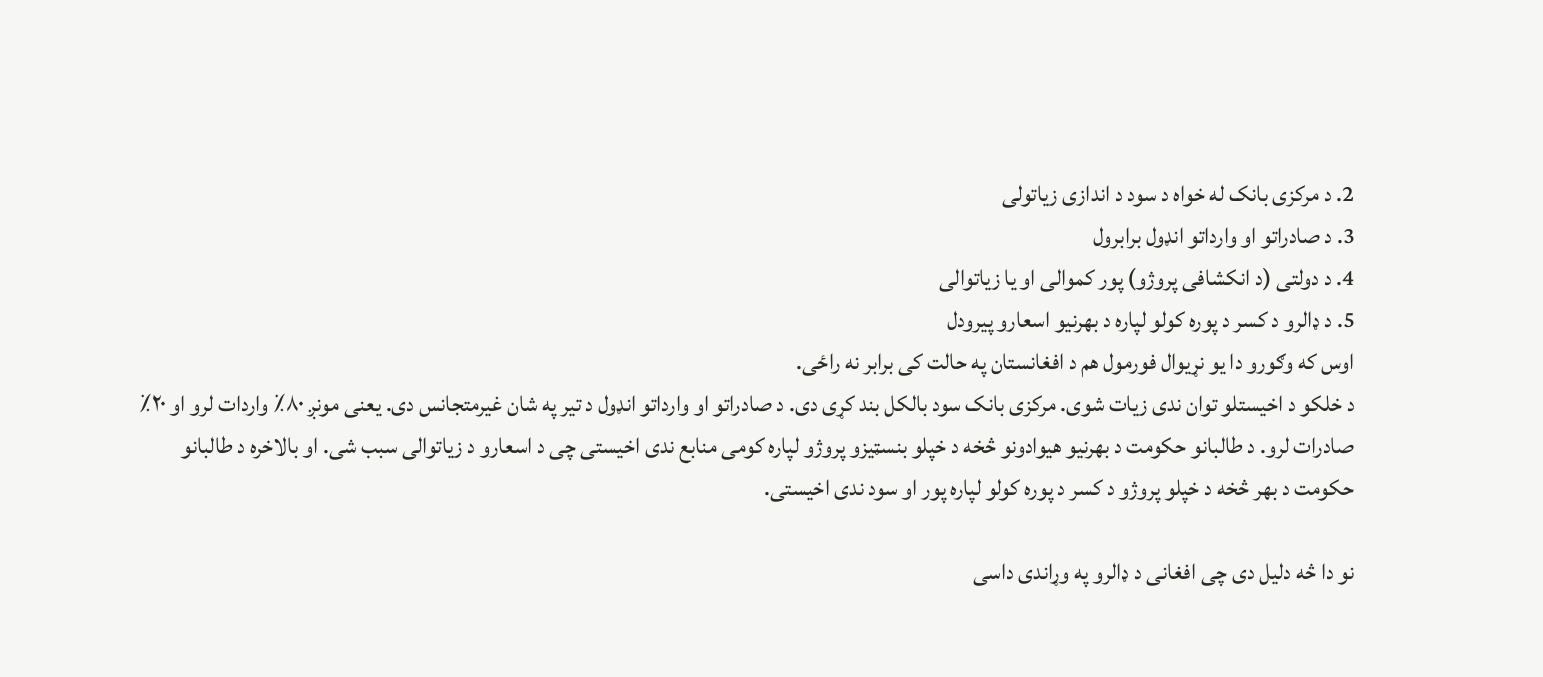2. د مرکزی بانک له خواه د سود د اندازی زیاتولی
3. د صادراتو او وارداتو انډول برابرول
4. د دولتی (د انکشافی پروژو) پور کموالی او یا زیاتوالی
5. د ډالرو د کسر د پوره کولو لپاره د بهرنیو اسعارو پیرودل
اوس که وګورو دا یو نړیوال فورمول هم د افغانستان په حالت کی برابر نه راځی.
د خلکو د اخیستلو توان ندی زیات شوی. مرکزی بانک سود بالکل بند کړی دی. د صادراتو او وارداتو انډول د تیر په شان غیرمتجانس دی. یعنی مونږ ۸۰٪ واردات لرو او ۲۰٪ صادرات لرو. د طالبانو حکومت د بهرنیو هیوادونو څخه د خپلو بنسټیزو پروژو لپاره کومی منابع ندی اخیستی چی د اسعارو د زیاتوالی سبب شی. او بالاخره د طالبانو حکومت د بهر څخه د خپلو پروژو د کسر د پوره کولو لپاره پور او سود ندی اخیستی.

نو دا څه دلیل دی چی افغانی د ډالرو په وړاندی داسی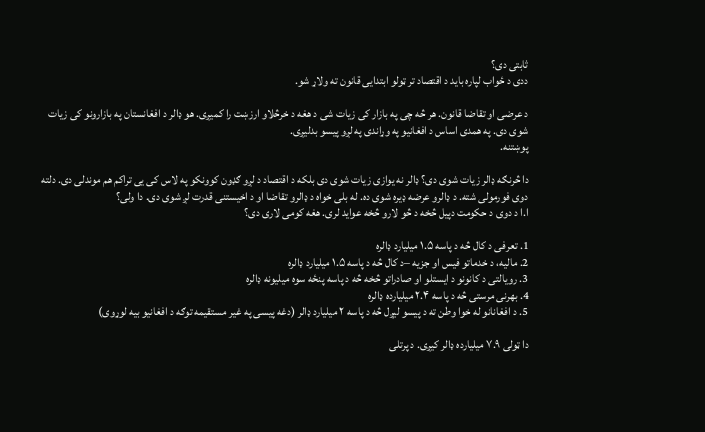ثابتی دی؟
ددی د ځواب لپاره باید د اقتصاد تر ټولو ابتدایی قانون ته ولاړ شو.

د عرضی او تقاضا قانون. هر څه چی په بازار کی زیات شی د هغه د خرڅلاو ارزښت را کمیږی. هو ډالر د افغانستان په بازارونو کی زیات شوی دی. په همدی اساس د افغانیو په وړاندی په لږو پیسو بدلیږی.
پوښتنه.

دا څرنګه ډالر زیات شوی دی؟ ډالر نه یوازی زیات شوی دی بلکه د اقتصاد د لږو ګډون کوونکو په لاس کی یی تراکم هم موندلی دی. دلته دوی فورمولی شته. د ډالرو عرضه ډیره شوی ده. له بلی خواه د ډالرو تقاضا او د اخیستنی قدرت لږ شوی دی. دا ولی؟
ا.ا د دوی د حکومت دپیل څخه د څو لارو څخه عواید لری. هغه کومی لاری دی؟

1. تعرفی د کال څه د پاسه ۱.۵ میلیارد ډالره
2. مالیه، د خدماتو فیس او جزیه –د کال څه د پاسه ۱.۵ میلیارد ډالره
3. رویالتی د کانونو د ایستلو او صادراتو څخه څه د پاسه پنځه سوه میلیونه ډالره
4. بهرنی مرستی څه د پاسه ۲.۴ میلیارده ډالره
5. د افغانانو له خوا وطن ته د پیسو لیږل څه د پاسه ۲ میلیارد ډالر (دغه پیسی په غیر مستقیمه توګه د افغانیو بیه لوړوی)

دا ټولی ۷.۹ میلیارده ډالر کیږی. د پرتلی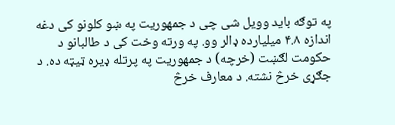په توګه باید وویل شی چی د جمهوریت په ښو کلونو کی دغه اندازه ۴.۸ میلیارده ډالر وو. په ورته وخت کی د طالبانو د حکومت لګښت (خرچه) د جمهوریت په پرتله ډيره ټیټه ده. د جګړی خرڅ نشته. د معارف خرڅ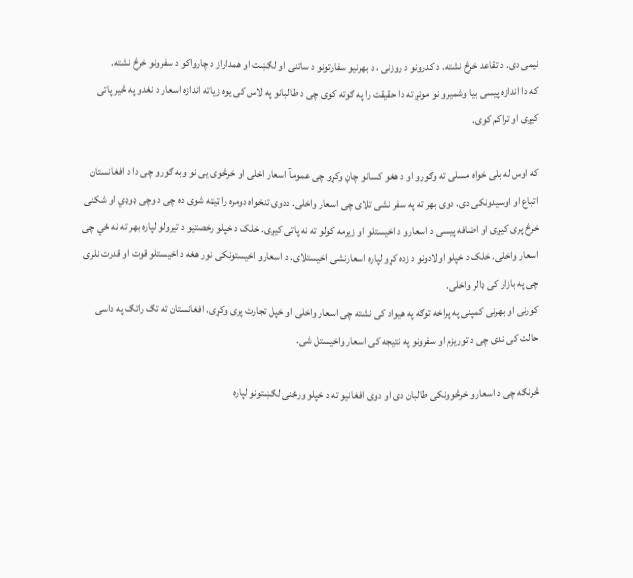نیمی دی. د تقاعد خرڅ نشته. د کدرونو د روزنی ، د بهرنیو سفارتونو د ساتنی او لګښت او همداراز د چارواکو د سفرونو خرڅ نشته.
که دا اندازه پیسی بیا وشمیرو نو مونږ ته دا حقیقت را په ګوته کوی چی د طالبانو په لاس کی یوه زیاته اندازه اسعار د نغدو په څير پاتی کیږی او تراکم کوی.

که اوس له بلی خواه مسلی ته وګورو او د هغو کسانو چاڼ وکړو چی عمومآ اسعار اخلی او خرڅوی یی نو وبه ګورو چی دا د افغانستان اتباع او اوسیدونکی دی. دوی بهر ته په سفر نشی تلای چی اسعار واخلی. ددوی تنخواه دومره را ټیټه شوی ده چی د وچی ډوډي او شکنی خرڅ پری کیږی او اضافه پیسی د اسعارو د اخیستلو او زیرمه کولو ته نه پاتی کیږی. خلک د خپلو رخصتیو د تیرولو لپاره بهر ته نه ځي چی اسعار واخلی. خلک د خپلو اولادونو د زده کړو لپاره اسعارنشی اخیستلای. د اسعارو اخیستونکی نور هغه د اخیستلو قوت او قدرت نلری چی په بازار کی ډالر واخلی.
کورنی او بهرنی کمپنی په پراخه توګه په هیواد کی نشته چی اسعار واخلی او خپل تجارت پری وکړی. افغانستان ته تګ راتګ په داسی حالت کی ندی چی د توریزم او سفرونو په نتیجه کی اسعار واخیستل شی.

څرنګه چی د اسعارو خرڅوونکی طالبان دی او دوی افغانیو ته د خپلو ورځنی لګښتونو لپاره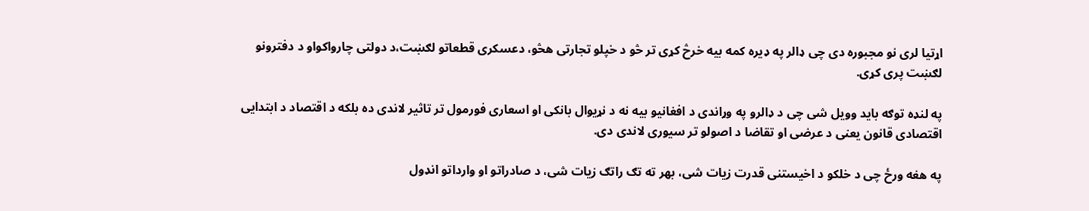اړتیا لری نو مجبوره دی چی ډالر په ډيره کمه بیه خرڅ کړی تر څو د خپلو تجارتی هڅو، دعسکری قطعاتو لګښت،د دولتی چارواکواو د دفترونو لګښت پری کړی.

په لنډه توګه باید وویل شی چی د ډالرو په وړاندی د افغانیو بیه نه د نړیوال بانکی او اسعاری فورمول تر تاثیر لاندی ده بلکه د اقتصاد د ابتدایی اقتصادی قانون یعنی د عرضی او تقاضا د اصولو تر سیوری لاندی دی.

په هغه ورځ چی د خلکو د اخیستنی قدرت زیات شی، بهر ته تګ راتګ زیات شی، د صادراتو او وارداتو انډول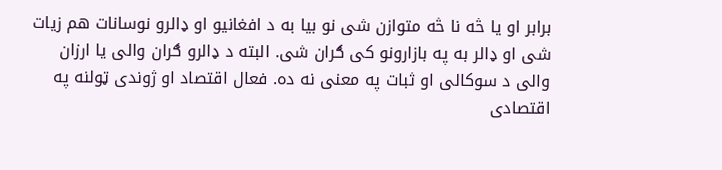برابر او یا څه نا څه متوازن شی نو بیا به د افغانیو او ډالرو نوسانات هم زیات شی او ډالر به په بازارونو کی ګران شی. البته د ډالرو ګران والی یا ارزان والی د سوکالی او ثبات په معنی نه ده. فعال اقتصاد او ژوندی ټولنه په اقتصادی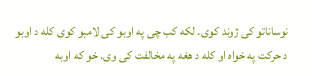نوساناتو کی ژوند کوی. لکه کب چی په اوبو کی لامبو کوی کله د اوبو د حرکت په خواه او کله د هغه په مخالفت کی وی. خو که اوبه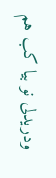ودریدلی نو بیا کب هم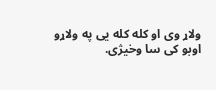ولاړ وی او کله کله یی په ولاړو اوبو کی سا وخیژی.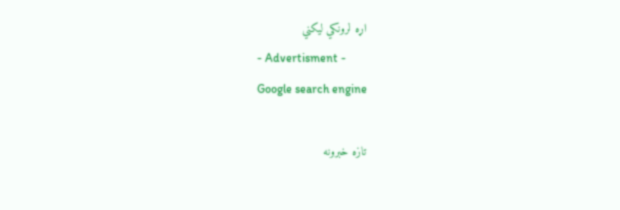اړه لرونکي ليکني
- Advertisment -
Google search engine

تازه خبرونه